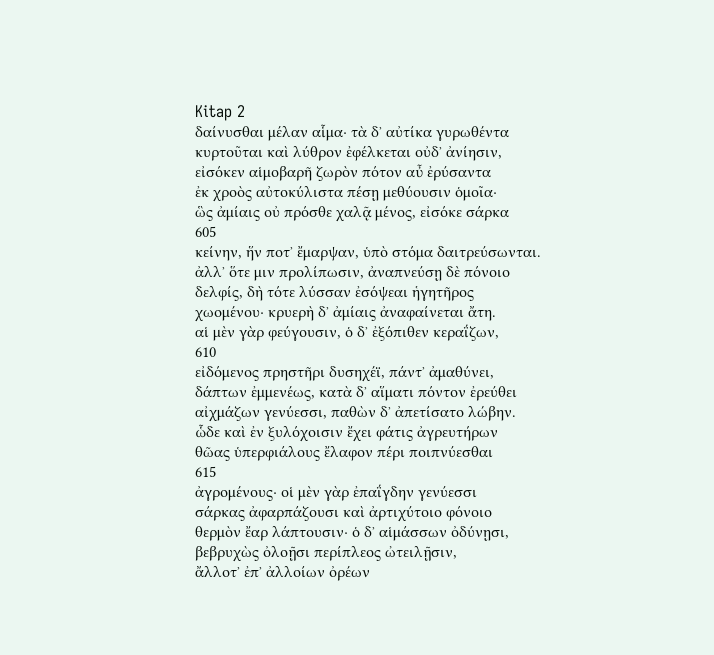Kitap 2
δαίνυσθαι μέλαν αἷμα· τὰ δʼ αὐτίκα γυρωθέντα
κυρτοῦται καὶ λύθρον ἐφέλκεται οὐδʼ ἀνίησιν,
εἰσόκεν αἱμοβαρῆ ζωρὸν πότον αὖ ἐρύσαντα
ἐκ χροὸς αὐτοκύλιστα πέσῃ μεθύουσιν ὁμοῖα·
ὣς ἀμίαις οὐ πρόσθε χαλᾷ μένος, εἰσόκε σάρκα
605
κείνην, ἥν ποτʼ ἔμαρψαν, ὑπὸ στόμα δαιτρεύσωνται.
ἀλλʼ ὅτε μιν προλίπωσιν, ἀναπνεύσῃ δὲ πόνοιο
δελφίς, δὴ τότε λύσσαν ἐσόψεαι ἡγητῆρος
χωομένου· κρυερὴ δʼ ἀμίαις ἀναφαίνεται ἄτη.
αἱ μὲν γὰρ φεύγουσιν, ὁ δʼ ἐξόπιθεν κεραΐζων,
610
εἰδόμενος πρηστῆρι δυσηχέϊ, πάντʼ ἀμαθύνει,
δάπτων ἐμμενέως, κατὰ δʼ αἵματι πόντον ἐρεύθει
αἰχμάζων γενύεσσι, παθὼν δʼ ἀπετίσατο λώβην.
ὧδε καὶ ἐν ξυλόχοισιν ἔχει φάτις ἀγρευτήρων
θῶας ὑπερφιάλους ἔλαφον πέρι ποιπνύεσθαι
615
ἀγρομένους· οἱ μὲν γὰρ ἐπαΐγδην γενύεσσι
σάρκας ἀφαρπάζουσι καὶ ἀρτιχύτοιο φόνοιο
θερμὸν ἔαρ λάπτουσιν· ὁ δʼ αἱμάσσων ὀδύνῃσι,
βεβρυχὼς ὀλοῇσι περίπλεος ὠτειλῇσιν,
ἄλλοτʼ ἐπʼ ἀλλοίων ὀρέων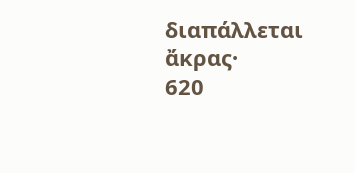διαπάλλεται ἄκρας·
620